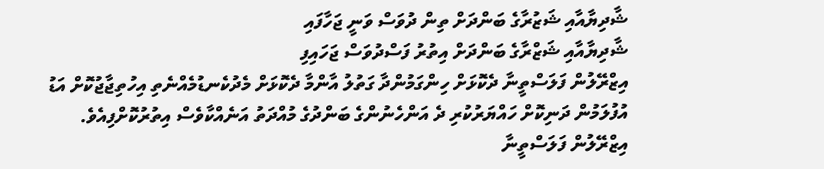ޝާދިޔާއާއި ޝަޒުރާގެ ބަންދަށް ތިން ދުވަސް ވަނީ ޖަހާފައި
ޝާދިޔާއާއި ޝަޒްރާގެ ބަންދަށް އިތުރު ފަސްދުވަސް ޖަހައިފި
އިޒްރޭލުން ފަލަސްތީނާ ދެކޮޅަށް ހިންގަމުންދާ ގަތުލު އާންމާ ދެކޮޅަށް މެދުކެނޑުމެއްނެތި އިހުތިޖާޖުކޮށް އަޑު އުފުލަމުން ދަނިކޮށް ހައްޔަރުކުރި ދެ އަންހެނުންގެ ބަންދުގެ މުއްދަތު އަނެއްކާވެސް އިތުރުކޮށްފިއެވެ.
އިޒްރޭލުން ފަލަސްތީނާ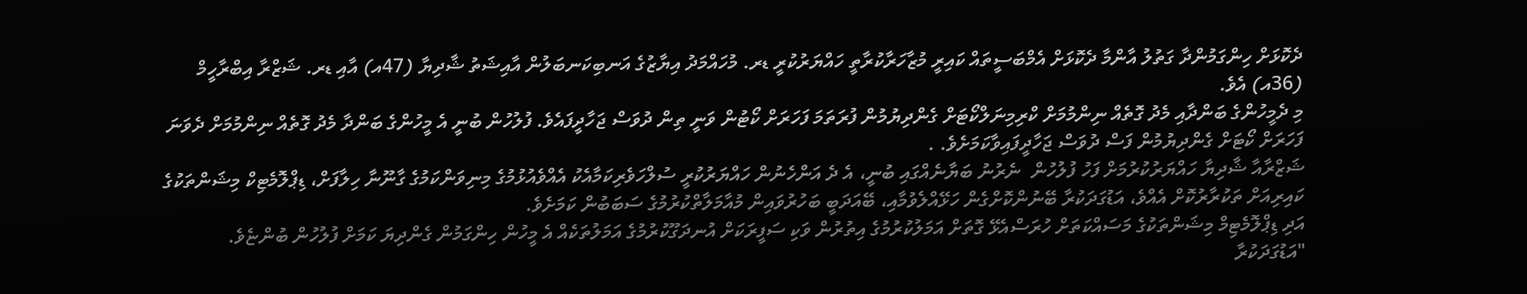ދެކޮޅަށް ހިންގަމުންދާ ގަތުލު އާންމާ ދެކޮޅަށް އެމްބަސީތައް ކައިރީ މުޒާހަރާކުރާތީ ހައްޔަރުކުރީ ޑރ. މުހައްމަދު އިޔާޒުގެ އަނބިކަނބަލުން އާއިޝަތު ޝާދިޔާ (47އ) އާއި ޑރ. ޝަޒްރާ އިބްރާހީމް (36އ) އެވެ.
މި ދެމީހުންގެ ބަންދާއި މެދު ގޮތެއް ނިންމުމަށް ކްރިމިނަލްކޯޓަށް ގެންދިޔުމުން ފުރަތަމަ ފަހަރަށް ކޯޓުން ވަނީ ތިން ދުވަސް ޖަހާދީފައެވެ. ފުލުހުން ބުނީ އެ މީހުންގެ ބަންދާ މެދު ގޮތެއް ނިންމުމަށް ދެވަނަ ފަހަރަށް ކޯޓަށް ގެންދިޔުމުން ފަސް ދުވަސް ޖަހާދީފައިވާކަމަށެވެ. .
ޝަޒްރާއާ ޝާދިޔާ ހައްޔަރުކުރުމަށް ފަހު ފުލުހުން  ނެރުނު ބަޔާނެއްގައި ބުނީ، އެ ދެ އަންހެނުން ހައްޔަރުކުރީ ސުލްހަވެރިކަމާއެކު އެއްވެއުޅުމުގެ މިނިވަންކަމުގެ ގާނޫނާ ހިލާފަށް، ޑިޕްލޮމެޓިކް މިޝަންތަކުގެ ކައިރިއަށް ތަކުރާރުކޮށް އެއްވެ، އަޑުގަދަކުރާ ބޭނުންކޮށްގެން ހަޅޭއްލެވުމާއި، ބޭއަދަބީ ބަހުރުވައިން މުއާމަލާތްކުރުމުގެ ސަބަބުން ކަމަށެވެ.
އަދި ޑިޕްލޮމެޓިމް މިޝަންތަކުގެ މަސައްކަތަށް ހުރަސްއެޅޭ ގޮތަށް އަމަލުކުރުމުގެ އިތުރުން ވަކި ސަފީރަކަށް އުނދަގޫކުރުމުގެ އަމަލުތަކެއް އެ މީހުން ހިންގަމުން ގެންދިޔަ ކަމަށް ފުލުހުން ބުންޏެވެ.
"އަޑުގަދަކުރާ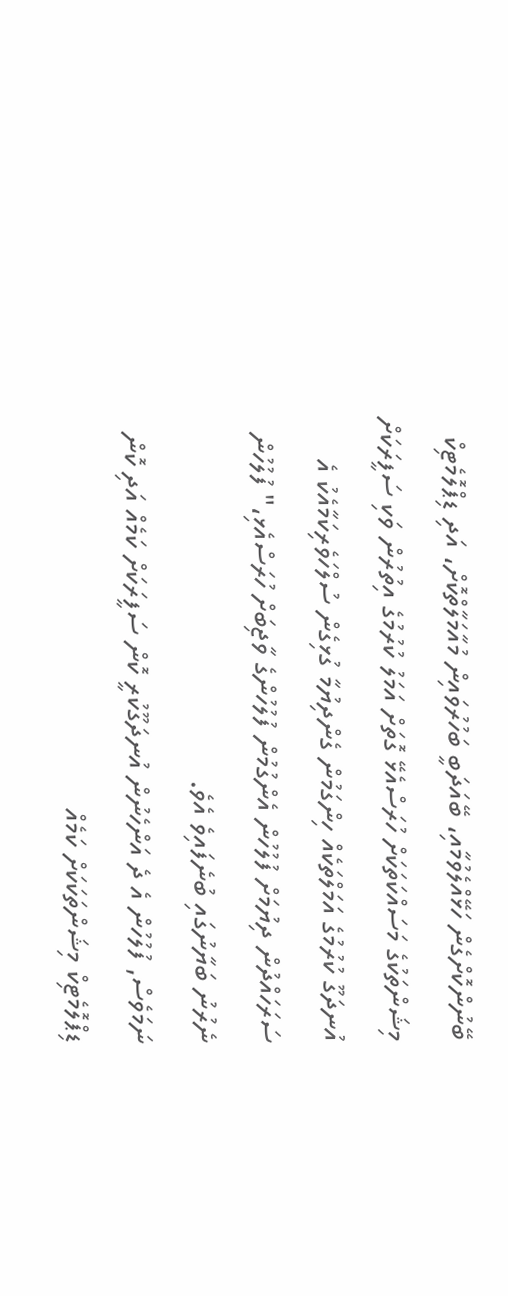ބޭނުންކޮށްގެން ހަޅޭއްލެވުމާއި، ބޭއަދަބީ ބަހުރުވައިން މުއާމަލާތްކޮށް، އަދި ޑިޕްލޮމެޓިކް މިޝަންތަކުގެ މަސައްކަތަކަށް ހުރަސްއެޅޭ ގޮތަށް އަމަލު ކުރުމުގެ އިތުރުން ވަކި ސަފީރަކަށް އުނދަގޫ ކުރުމުގެ އަމަލްތަކެއް ހިންގަމުން ގެންދިޔުމާ ގުޅިގެން ސުލްހަވެރިކަމާއެކު އެ ސަރަހައްދުން ދިޔުމަށް ފުލުހުން އެންގުމުން ފުލުހުންގެ ވާޖިބަށް ހުރަސްއެޅި،" ފުލުހުން ނެރުނު ބަޔާނުގައި ބުނެފައިވެ އެވެ.
ނަމަވެސް, ފުލުހުން އެ ދެ އަންހެނުން އުނދަގޫކުރީ ކޮން ސަފީރަކަށް ކަމެއް އަދި ކޮން ޑިޕްލޮމެޓިކް މިޝަންތަކަކަށް ކަމެއް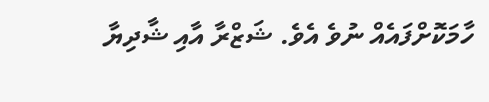ހާމަކޮށްފައެއް ނުވެ އެވެ. ޝަޒްރާ އާއި ޝާދިޔާ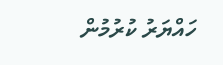ހައްޔަރު ކުރުމުން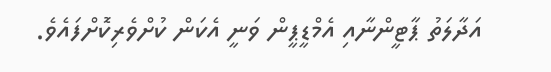އަދާލަތު ޕާޓީންނާއި އެމްޑީޕީން ވަނީ އެކަން ކުށްވެރިކޮށްފައެވެ.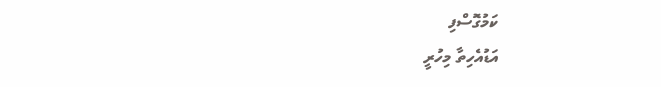ކަމުގޮސްފި
އަޑުއެހިތާ މިހުރީ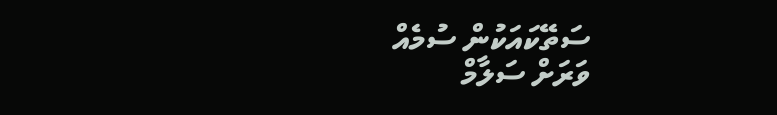ސަތޭކައަކުން ސުމެއް
ވަރަށް ސަލާމް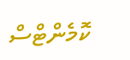ކޮމެންޓްސް